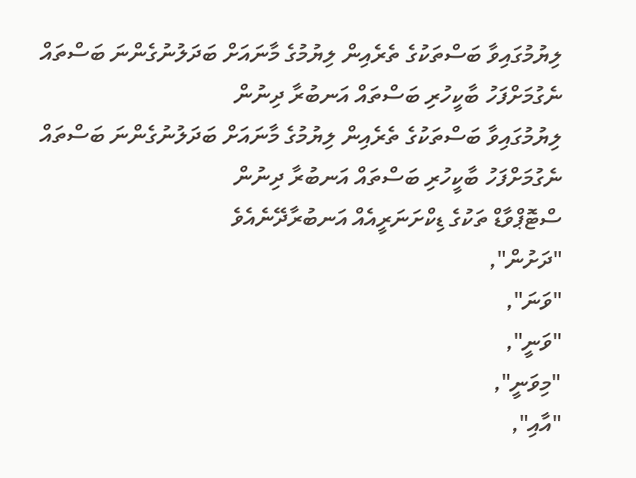ލިޔުމުގައިވާ ބަސްތަކުގެ ތެރެއިން ލިޔުމުގެ މާނައަށް ބަދަލުނުގެންނަ ބަސްތައް ނެގުމަށްފަހު ބާކީހުރި ބަސްތައް އަނބުރާ ދިނުން
ލިޔުމުގައިވާ ބަސްތަކުގެ ތެރެއިން ލިޔުމުގެ މާނައަށް ބަދަލުނުގެންނަ ބަސްތައް ނެގުމަށްފަހު ބާކީހުރި ބަސްތައް އަނބުރާ ދިނުން
ސްޓޮޕްވާޑް ތަކުގެ ޑިކްށަނަރީއެއް އަނބުރާދޭނެއެވެ
"ދަށުން",
"ވަނަ",
"ވަނީ",
"މިވަނީ",
"އާއި",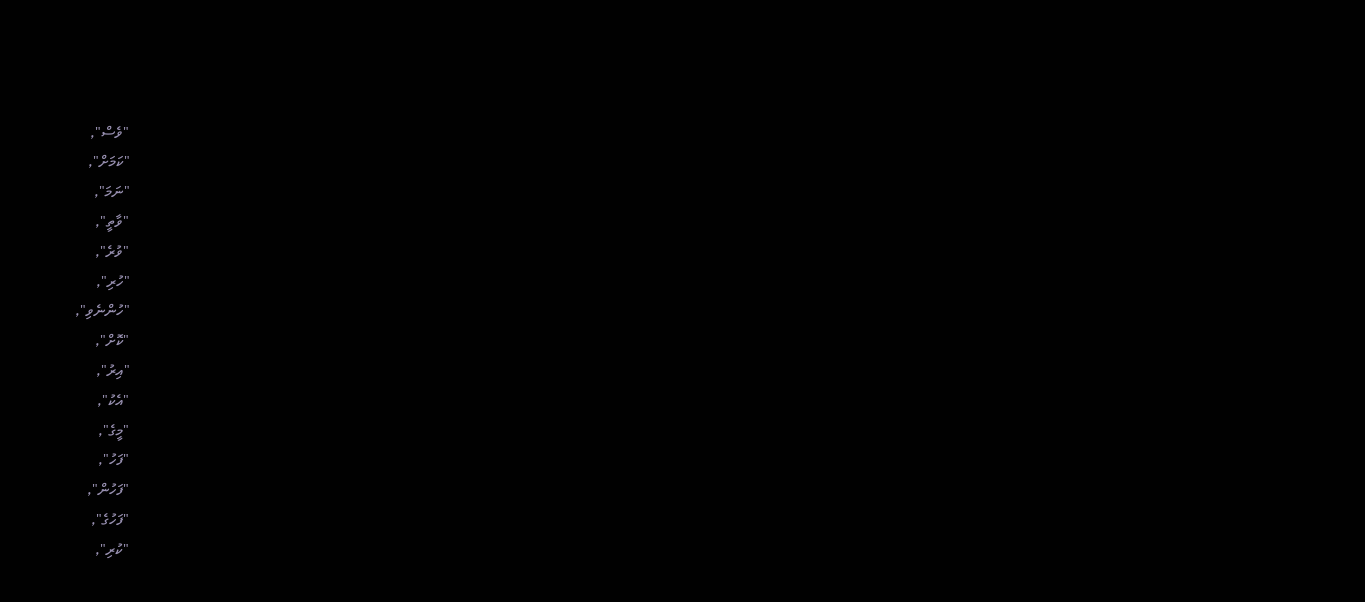"ވެސް",
"ކަމަށް",
"ނަމަ",
"ވާތީ",
"ވުރެ",
"ހުރި",
"ހުންނެވި",
"ކޮށް",
"އިރު",
"އެކު",
"މީގެ",
"ފަހު",
"ފަހުން",
"ފަހުގެ",
"ކުރި",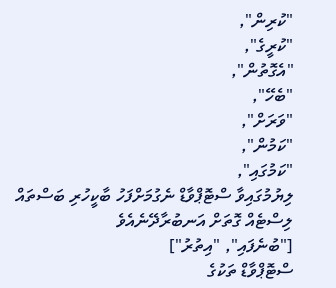"ކުރިން",
"ކުރީގެ",
"އެގޮތުން",
"ބެހޭ",
"ވަރަށް",
"ކަމުން",
"ކަމުގައި",
ލިޔުމުގައިވާ ސްޓޮޕްވާޑް ނެގުމަށްފަހު ބާކީހުރި ބަސްތައް ލިސްޓެއް ގޮތަށް އަނބުރާދޭނެއެވެ
["ބުނެފައި", "އިތުރު"]
ސްޓޮޕްވާޑް ތަކުގެ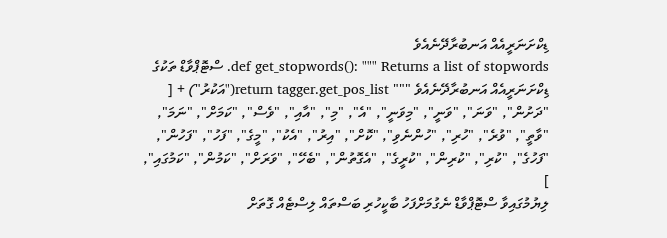ޑިކްށަނަރީއެއް އަނބުރާދޭނެއެވެ
def get_stopwords(): """ Returns a list of stopwords. ސްޓޮޕްވާޑް ތަކުގެ ޑިކްށަނަރީއެއް އަނބުރާދޭނެއެވެ """ return tagger.get_pos_list("އަކުރު") + [ "ދަށުން", "ވަނަ", "ވަނީ", "މިވަނީ", "އެ", "މި", "އާއި", "ވެސް", "ކަމަށް", "ނަމަ", "ވާތީ", "ވުރެ", "ހުރި", "ހުންނެވި", "ކޮށް", "އިރު", "އެކު", "މީގެ", "ފަހު", "ފަހުން", "ފަހުގެ", "ކުރި", "ކުރިން", "ކުރީގެ", "އެގޮތުން", "ބެހޭ", "ވަރަށް", "ކަމުން", "ކަމުގައި", ]
ލިޔުމުގައިވާ ސްޓޮޕްވާޑް ނެގުމަށްފަހު ބާކީހުރި ބަސްތައް ލިސްޓެއް ގޮތަށް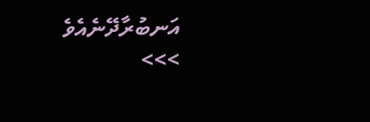އަނބުރާދޭނެއެވެ
>>>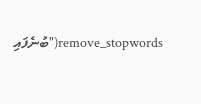remove_stopwords("ބުނެފައި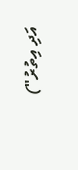އަދި އިތުރު")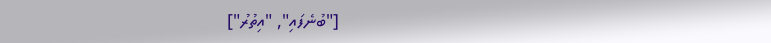["ބުނެފައި", "އިތުރު"]